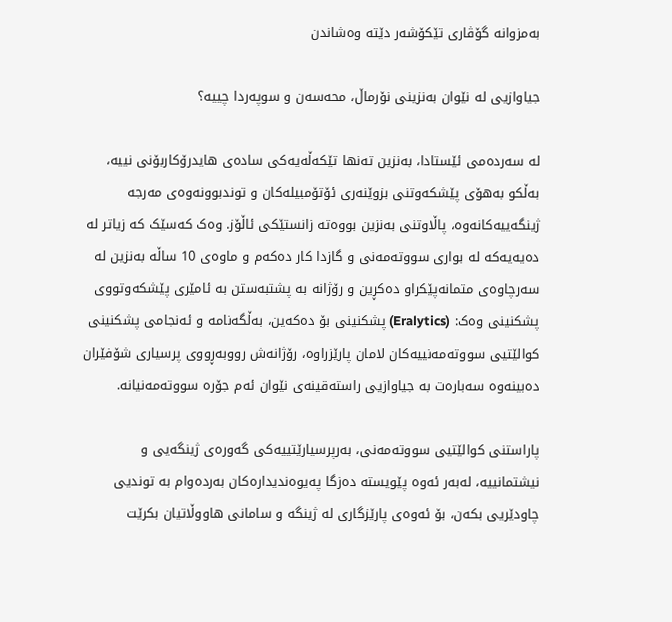بەمزوانە گۆڤاری تێكۆشەر دێتە وەشاندن

جیاوازیی لە نێوان بەنزینی نۆرماڵ، محەسەن و سوپەردا چییە؟

لە سەردەمی ئێستادا، بەنزین تەنها تێکەڵەیەکی سادەی هایدرۆکاربۆنی نییە، بەڵکو بەهۆی پێشکەوتنی بزوێنەری ئۆتۆمبیلەکان و توندبوونەوەی مەرجە ژینگەییەکانەوە، پاڵاوتنی بەنزین بووەتە زانستێکی ئاڵۆز. وەک کەسێک کە زیاتر لە دەیەیەکە لە بواری سووتەمەنی و گازدا کار دەکەم و ماوەی 10 ساڵە بەنزین لە سەرچاوەی متمانەپێکراو دەکڕین و رۆژانە بە پشتبەستن بە ئامێری پێشکەوتووی پشکنینی وەک: (Eralytics) پشکنینی بۆ دەکەین، بەڵگەنامە و ئەنجامی پشکنینی کوالێتیی سووتەمەنییەکان لامان پارێزراوە، رۆژانەش رووبەڕووی پرسیاری شۆفێران دەبینەوە سەبارەت بە جیاوازیی راستەقینەی نێوان ئەم جۆرە سووتەمەنیانە.

پاراستنی کوالێتیی سووتەمەنی، بەرپرسیارێتییەکی گەورەی ژینگەیی و نیشتمانییە، لەبەر ئەوە پێویستە دەزگا پەیوەندیدارەکان بەردەوام بە توندیی چاودێریی بکەن، بۆ ئەوەی پارێزگاری لە ژینگە و سامانی هاووڵاتیان بکرێت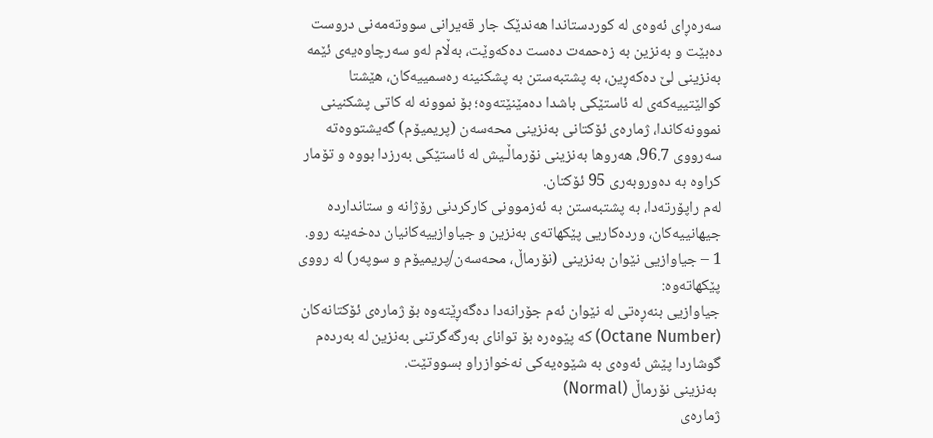سەرەڕای ئەوەی لە کوردستاندا هەندێک جار قەیرانی سووتەمەنی دروست دەبێت و بەنزین بە زەحمەت دەست دەکەوێت، بەڵام لەو سەرچاوەیەی ئێمە بەنزینی لێ دەکەڕین، بە پشتبەستن بە پشکنینە رەسمییەکان، هێشتا کوالێتییەکەی لە ئاستێکی باشدا دەمێنێتەوە؛ بۆ نموونە لە کاتی پشکنینی نموونەکاندا، ژمارەی ئۆکتانی بەنزینی محەسەن (پریمیۆم) گەیشتووەتە سەرووی 96.7، هەروها بەنزینی نۆرماڵـیش لە ئاستێکی بەرزدا بووە و تۆمار کراوە بە دەوروبەری 95 ئۆکتان.
لەم راپۆرتەدا، بە پشتبەستن بە ئەزموونی کارکردنی رۆژانە و ستانداردە جیهانییەکان، وردەکاریی پێکهاتەی بەنزین و جیاوازییەکانیان دەخەینە روو.
1 – جیاوازیی نێوان بەنزینی (نۆرماڵ، محەسەن/پریمیۆم و سوپەر) لە رووی پێکهاتەوە:
جیاوازیی بنەڕەتی لە نێوان ئەم جۆرانەدا دەگەڕێتەوە بۆ ژمارەی ئۆکتانەکان (Octane Number) کە پێوەرە بۆ توانای بەرگەگرتنی بەنزین لە بەردەم گوشاردا پێش ئەوەی بە شێوەیەکی نەخوازراو بسووتێت.
 بەنزینی نۆرماڵ (Normal)
ژمارەی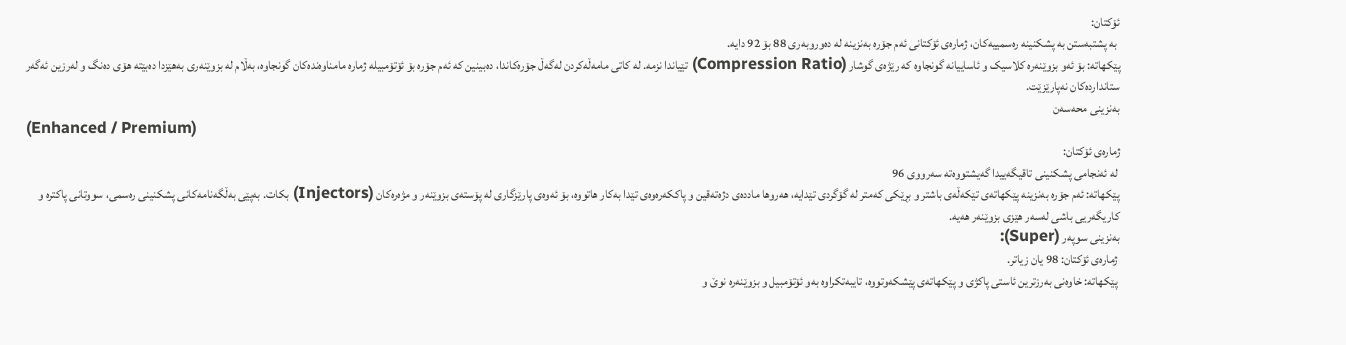ئۆکتان:
 بە پشتبەستن بە پشکنینە رەسمییەکان، ژمارەی ئۆکتانی ئەم جۆرە بەنزینە لە دەوروبەری 88 بۆ 92 دایە.
پێکهاتە: بۆ ئەو بزوێنەرە کلاسیک و ئاساییانە گونجاوە کە رێژەی گوشار (Compression Ratio) تێیاندا نزمە. لە کاتی مامەڵەکردن لەگەڵ جۆرەکاندا، دەبینین کە ئەم جۆرە بۆ ئۆتۆمبیلە ژمارە مامناوەندەکان گونجاوە، بەڵام لە بزوێنەری بەهێزدا دەبێتە هۆی دەنگ و لەرزین ئەگەر ستانداردەکان نەپارێزێت.
بەنزینی محەسەن
(Enhanced / Premium)
ژمارەی ئۆکتان:
 لە ئەنجامی پشکنینی تاقیگەییدا گەیشتووەتە سەرووی 96
پێکهاتە: ئەم جۆرە بەنزینە پێکهاتەی تێکەڵەی باشتر و بڕێکی کەمتر لە گۆگردی تێدایە، هەروها ماددەی دژەتەقین و پاککەرەوەی تێدا بەکار هاتووە، بۆ ئەوەی پارێزگاری لە پۆستەی بزوێنەر و مژەرەکان (Injectors) بکات. بەپێی بەڵگەنامەکانی پشکنینی رەسمی، سووتانی پاکترە و کاریگەریی باشی لەسەر هێزی بزوێنەر هەیە.
بەنزینی سوپەر (Super):
 ژمارەی ئۆکتان: 98 یان زیاتر.
 پێکهاتە: خاوەنی بەرزترین ئاستی پاکژی و پێکهاتەی پێشکەوتووە، تایبەتکراوە بەو ئۆتۆمبیل و بزوێنەرە نوێ و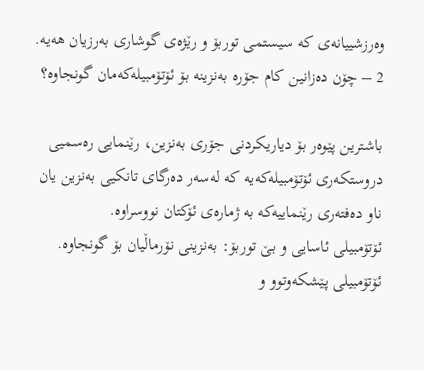وەرزشییانەی کە سیستمی توربۆ و رێژەی گوشاری بەرزیان هەیە.
2 – چۆن دەزانین کام جۆرە بەنزینە بۆ ئۆتۆمبیلەکەمان گونجاوە؟

باشترین پێوەر بۆ دیاریکردنی جۆری بەنزین، رێنمایی رەسمیی دروستکەری ئۆتۆمبیلەکەیە کە لەسەر دەرگای تانکیی بەنزین یان ناو دەفتەری رێنماییەکە بە ژمارەی ئۆکتان نووسراوە.
ئۆتۆمبیلی ئاسایی و بێ توربۆ: بەنزینی نۆرماڵیان بۆ گونجاوە.
ئۆتۆمبیلی پێشکەوتوو و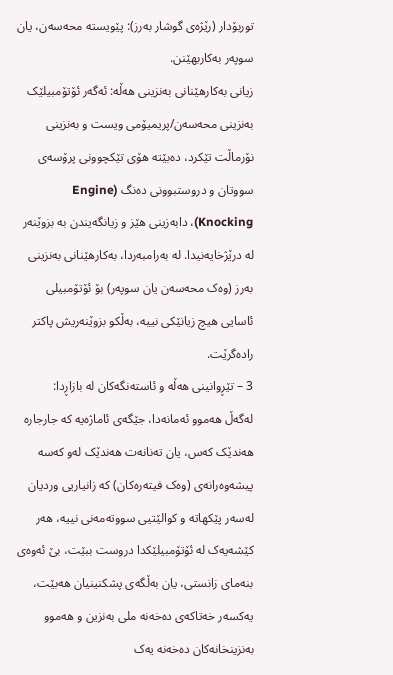توربۆدار (رێژەی گوشار بەرز): پێویستە محەسەن، یان سوپەر بەکاربهێنن.
زیانی بەکارهێنانی بەنزینی هەڵە: ئەگەر ئۆتۆمبیلێک بەنزینی محەسەن/پریمیۆمی ویست و بەنزینی نۆرماڵت تێکرد، دەبێتە هۆی تێکچوونی پرۆسەی سووتان و دروستبوونی دەنگ (Engine Knocking)، دابەزینی هێز و زیانگەیندن بە بزوێنەر لە درێژخایەنیدا. لە بەرامبەردا، بەکارهێنانی بەنزینی بەرز (وەک محەسەن یان سوپەر) بۆ ئۆتۆمبیلی ئاسایی هیچ زیانێکی نییە، بەڵکو بزوێنەریش پاکتر رادەگرێت.
3 – تێڕوانینی هەڵە و ئاستەنگەکان لە بازاڕدا:
لەگەڵ هەموو ئەمانەدا، جێگەی ئاماژەیە کە جارجارە هەندێک کەس، یان تەنانەت هەندێک لەو کەسە پیشەوەرانەی (وەک فیتەرەکان) کە زانیاریی وردیان لەسەر پێکهاتە و کوالێتیی سووتەمەنی نییە، هەر کێشەیەک لە ئۆتۆمبیلێکدا دروست ببێت، بێ ئەوەی بنەمای زانستی، یان بەڵگەی پشکنینیان هەبێت، یەکسەر خەتاکەی دەخەنە ملی بەنزین و هەموو بەنزینخانەکان دەخەنە یەک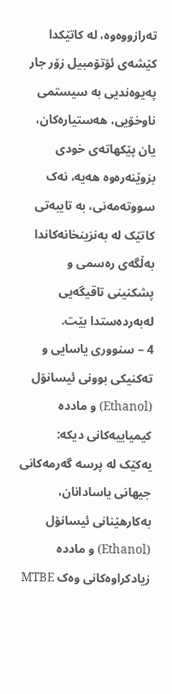تەرازووەوە، لە کاتێکدا کێشەی ئۆتۆمبیل زۆر جار پەیوەندیی بە سیستمی ناوخۆیی، هەستیارەکان، یان پێکهاتەی خودی بزوێنەرەوە هەیە، نەک سووتەمەنی، بە تایبەتی کاتێک لە بەنزینخانەکاندا بەڵگەی رەسمی و پشکنینی تاقیگەیی لەبەردەستدا بێت.
4 – سنووری یاسایی و تەکنیکی بوونی ئیسانۆل (Ethanol) و ماددە کیمیاییەکانی دیکە:
یەکێک لە پرسە گەرمەکانی جیهانی یاسادانان، بەکارهێنانی ئیسانۆل (Ethanol) و ماددە زیادکراوەکانی وەک MTBE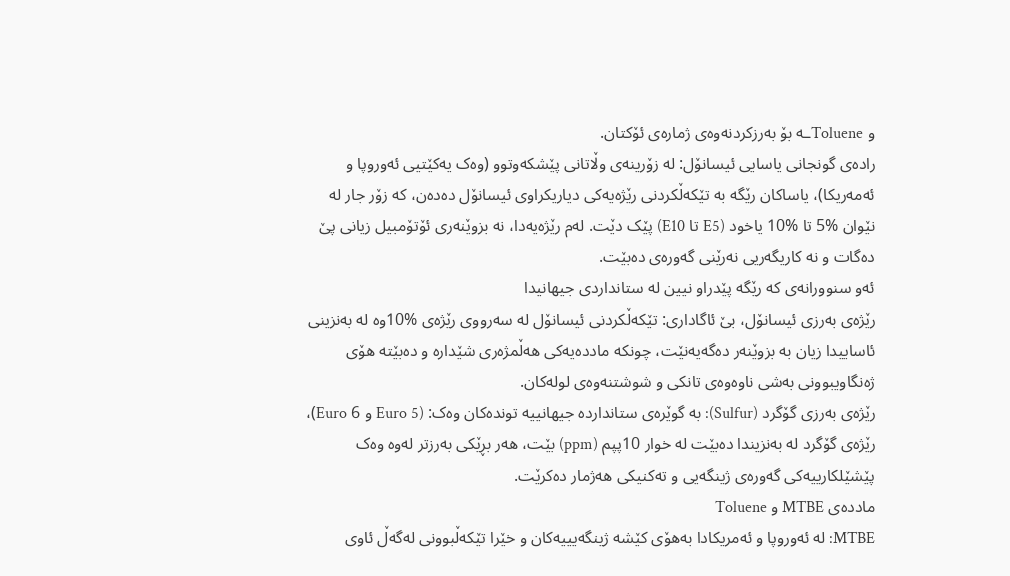و Tolueneـە بۆ بەرزکردنەوەی ژمارەی ئۆکتان.
رادەی گونجانی یاسایی ئیسانۆل: لە زۆرینەی وڵاتانی پێشکەوتوو (وەک یەکێتیی ئەوروپا و ئەمەریکا)، یاساکان رێگە بە تێکەڵکردنی رێژەیەکی دیاریکراوی ئیسانۆل دەدەن، کە زۆر جار لە نێوان %5 تا %10 یاخود (E5 تا E10) پێک دێت. لەم رێژەیەدا، نە بزوێنەری ئۆتۆمبیل زیانی پێ دەگات و نە کاریگەریی نەرێنی گەورەی دەبێت.
ئەو سنوورانەی کە رێگە پێدراو نیین لە ستانداردی جیهانیدا
رێژەی بەرزی ئیسانۆل، بێ ئاگاداری: تێکەڵکردنی ئیسانۆل لە سەرووی رێژەی %10وە لە بەنزینی ئاساییدا زیان بە بزوێنەر دەگەیەنێت، چونكە ماددەیەکی هەڵمژەری شێدارە و دەبێتە هۆی ژەنگاویبوونی بەشی ناوەوەی تانکی و شوشتنەوەی لولەکان.
رێژەی بەرزی گۆگرد (Sulfur): بە گوێرەی ستانداردە جیهانییە توندەکان وەک: (Euro 5 و Euro 6)، رێژەی گۆگرد لە بەنزیندا دەبێت لە خوار 10پپم (ppm) بێت، هەر بڕێکی بەرزتر لەوە وەک پێشێلکارییەکی گەورەی ژینگەیی و تەکنیکی هەژمار دەکرێت.
ماددەی MTBE و Toluene
MTBE: لە ئەوروپا و ئەمریکادا بەهۆی کێشە ژینگەیییەکان و خێرا تێکەڵبوونی لەگەڵ ئاوی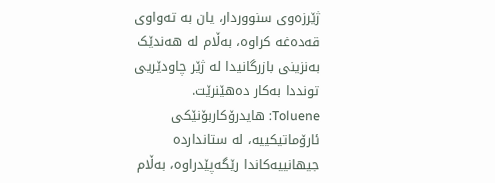ژێرزەوی سنووردار، یان بە تەواوی قەدەغە کراوە، بەڵام لە هەندێک بەنزینی بازرگانیدا لە ژێر چاودێریی تونددا بەکار دەهێنرێت.
Toluene: هایدرۆکاربۆنێکی ئارۆماتیکییە، لە ستانداردە جیهانییەکاندا رێگەپێدراوە، بەڵام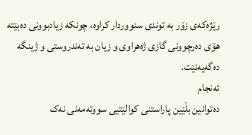رێژەکەی زۆر بە توندی سنووردار کراوە، چونكە زیادبوونی دەبێتە هۆی دەرچوونی گازی ژەهراوی و زیان بە تەندروستی و ژینگە دەگەیەنێت.
ئەنجام
دەتوانین بڵێین پاراستنی کوالێتیی سووتەمەنی نەک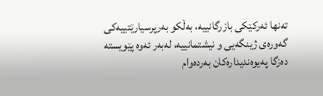تەنها ئەرکێکی بازرگانییە، بەڵکو بەرپرسیارێتییەکی گەورەی ژینگەیی و نیشتمانییە، لەبەر ئەوە پێویستە دەزگا پەیوەندیدارەکان بەردەوام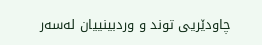چاودێریی توند و وردبینییان لەسەر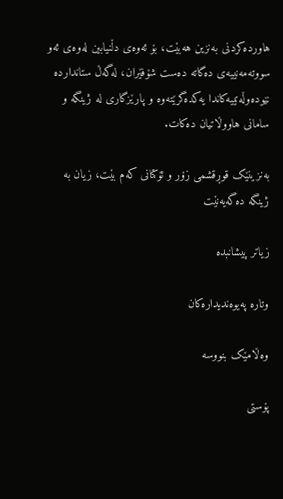هاوردەکردنی بەنزین هەبێت، بۆ ئەوەی دڵنیابین لەوەی ئەو سووتەمەنییەی دەگاتە دەست شۆفێران، لەگەڵ ستانداردە نێودەوڵەتییەکاندا یەکدەگرێتەوە و پارێزگاری لە ژینگە و سامانی هاووڵاتیان دەکات.

بەنزینێک قوڕقشمی زۆر و ئۆکتانی کەم بێت، زیان بە ژینگە دەگەیەنێت

زیاتر پیشانبدە

وتارە پەیوەندیدارەکان

وەڵامێک بنووسە

پۆستی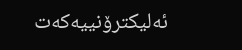ئەلیکترۆنییەکەت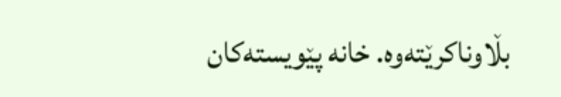بڵاوناکرێتەوە. خانە پێویستەکان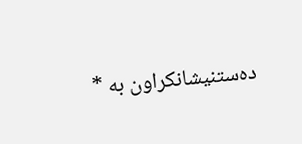دەستنیشانکراون بە *